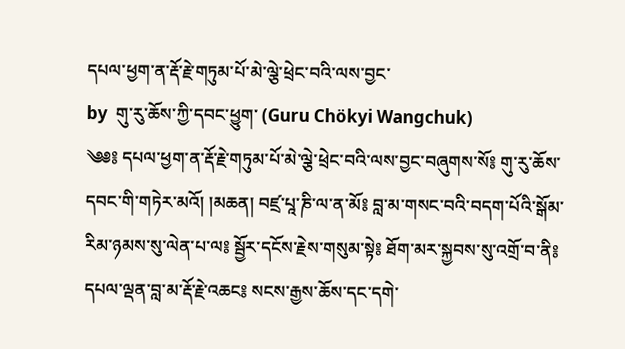དཔལ་ཕྱག་ན་རྡོ་རྗེ་གཏུམ་པོ་མེ་ལྕེ་ཕྲེང་བའི་ལས་བྱང་
by  གུ་རུ་ཆོས་ཀྱི་དབང་ཕྱུག་ (Guru Chökyi Wangchuk)
༄༅༔ དཔལ་ཕྱག་ན་རྡོ་རྗེ་གཏུམ་པོ་མེ་ལྕེ་ཕྲེང་བའི་ལས་བྱང་བཞུགས་སོ༔ གུ་རུ་ཆོས་དབང་གི་གཏེར་མའོ། །མཆན། བཛྲ་པཱ་ཎི་ལ་ན་མོ༔ བླ་མ་གསང་བའི་བདག་པོའི་སྒོམ་རིམ་ཉམས་སུ་ལེན་པ་ལ༔ སྦྱོར་དངོས་རྗེས་གསུམ་སྟེ༔ ཐོག་མར་སྐྱབས་སུ་འགྲོ་བ་ནི༔ དཔལ་ལྡན་བླ་མ་རྡོ་རྗེ་འཆང༔ སངས་རྒྱས་ཆོས་དང་དགེ་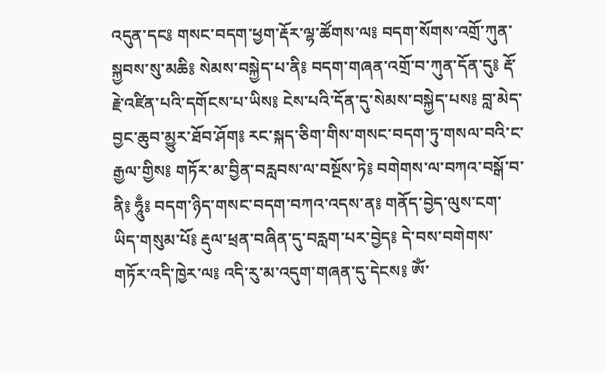འདུན་དང༔ གསང་བདག་ཕྱག་རྡོར་ལྷ་ཚོགས་ལ༔ བདག་སོགས་འགྲོ་ཀུན་སྐྱབས་སུ་མཆི༔ སེམས་བསྐྱེད་པ་ནི༔ བདག་གཞན་འགྲོ་བ་ཀུན་དོན་དུ༔ རྡོ་རྗེ་འཛིན་པའི་དགོངས་པ་ཡིས༔ ངེས་པའི་དོན་དུ་སེམས་བསྐྱེད་པས༔ བླ་མེད་བྱང་ཆུབ་མྱུར་ཐོབ་ཤོག༔ རང་སྐད་ཅིག་གིས་གསང་བདག་ཏུ་གསལ་བའི་ང་རྒྱལ་གྱིས༔ གཏོར་མ་བྱིན་བརླབས་ལ་བསྔོས་ཏེ༔ བགེགས་ལ་བཀའ་བསྒོ་བ་ནི༔ ཧཱུྃ༔ བདག་ཉིད་གསང་བདག་བཀའ་འདས་ན༔ གནོད་བྱེད་ལུས་ངག་ཡིད་གསུམ་པོ༔ རྡུལ་ཕྲན་བཞིན་དུ་བརླག་པར་བྱེད༔ དེ་བས་བགེགས་གཏོར་འདི་ཁྱེར་ལ༔ འདི་རུ་མ་འདུག་གཞན་དུ་དེངས༔ ཨོཾ་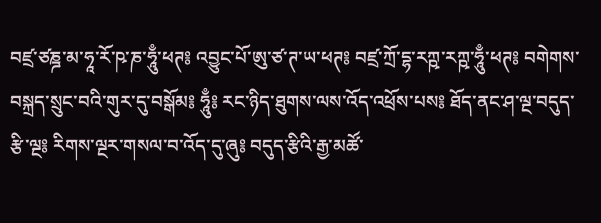བཛྲ་ཙཎྜ་མ་ཧཱ་རོ་ཥ་ཎ་ཧཱུྃ་ཕཊ༔ འབྱུང་པོ་ཨུ་ཙ་ཊ་ཡ་ཕཊ༔ བཛྲ་ཀྲོ་དྷ་རཀྵ་རཀྵ་ཧཱུྃ་ཕཊ༔ བགེགས་བསྐྲད་སྲུང་བའི་གུར་དུ་བསྒོམ༔ ཧཱུྃ༔ རང་ཉིད་ཐུགས་ལས་འོད་འཕྲོས་པས༔ ཐོད་ནང་ཤ་ལྔ་བདུད་རྩི་ལྔ༔ རིགས་ལྔར་གསལ་བ་འོད་དུ་ཞུ༔ བདུད་རྩིའི་རྒྱ་མཚོ་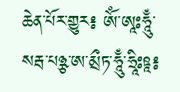ཆེན་པོར་གྱུར༔ ཨོཾ་ཨཱཿཧཱུྃ་སརྦ་པཉྩ་ཨ་མྲྀཏ་ཧཱུྃ་ཧྲཱིཿཋཱ༔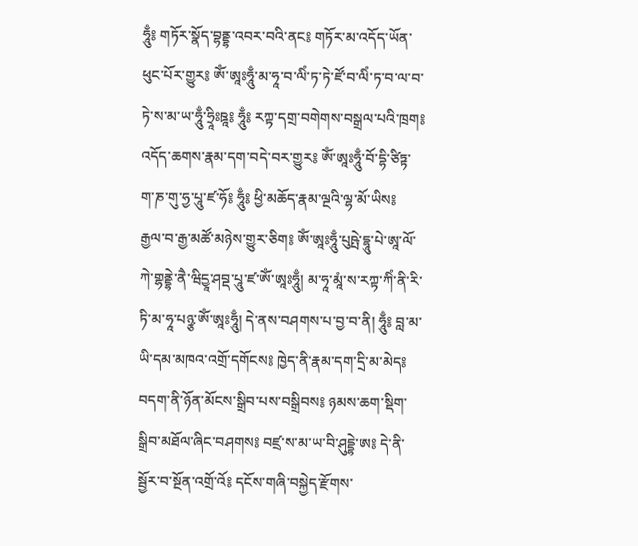ཧཱུྃ༔ གཏོར་སྣོད་བྷནྡྷ་འབར་བའི་ནང༔ གཏོར་མ་འདོད་ཡོན་ཕུང་པོར་གྱུར༔ ཨོཾ་ཨཱཿཧཱུྃ་མ་ཧཱ་བ་ལིཾ་ཏ་ཏེ་ཛོ་བ་ལིཾ་ཏ་བ་ལ་བ་ཏེ་ས་མ་ཡ་ཧཱུྃ་ཧྲཱིཿཋཱ༔ ཧཱུྃ༔ རཀྟ་དགྲ་བགེགས་བསྒྲལ་པའི་ཁྲག༔ འདོད་ཆགས་རྣམ་དག་བདེ་བར་གྱུར༔ ཨོཾ་ཨཱཿཧཱུྃ་བོ་དྷི་ཙིཏྟ་ག་ཎ་གུ་ཧྱ་པཱུ་ཛ་ཧོ༔ ཧཱུྃ༔ ཕྱི་མཆོད་རྣམ་ལྔའི་ལྷ་མོ་ཡིས༔ རྒྱལ་བ་རྒྱ་མཚོ་མཉེས་གྱུར་ཅིག༔ ཨོཾ་ཨཱཿཧཱུྃ་པུཥྤེ་དྷཱུ་པེ་ཨཱ་ལོ་ཀེ་གྷནྡྷེ་ནཻ་ཝིདྱཱ་ཤབྡ་པཱུ་ཛ་ཨོཾ་ཨཱཿཧཱུྃ། མ་ཧཱ་མཱཾ་ས་རཀྟ་ཀིཾ་ནི་རི་ཏི་མ་ཧཱ་པཉྩ་ཨོཾ་ཨཱཿཧཱུྃ། དེ་ནས་བཤགས་པ་བྱ་བ་ནི། ཧཱུྃ༔ བླ་མ་ཡི་དམ་མཁའ་འགྲོ་དགོངས༔ ཁྱེད་ནི་རྣམ་དག་དྲི་མ་མེད༔ བདག་ནི་ཉོན་མོངས་སྒྲིབ་པས་བསྒྲིབས༔ ཉམས་ཆག་སྡིག་སྒྲིབ་མཐོལ་ཞིང་བཤགས༔ བཛྲ་ས་མ་ཡ་བི་ཤུདྡྷེ་ཨ༔ དེ་ནི་སྦྱོར་བ་སྔོན་འགྲོ་འོ༔ དངོས་གཞི་བསྐྱེད་རྫོགས་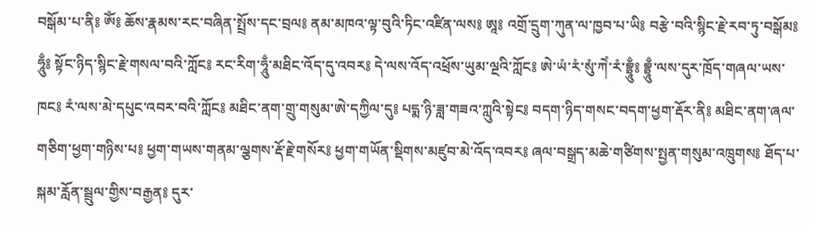བསྒོམ་པ་ནི༔ ཨོཾ༔ ཆོས་རྣམས་རང་བཞིན་སྤྲོས་དང་བྲལ༔ ནམ་མཁའ་ལྟ་བུའི་ཏིང་འཛིན་ལས༔ ཨཱ༔ འགྲོ་དྲུག་ཀུན་ལ་ཁྱབ་པ་ཡི༔ བརྩེ་བའི་སྙིང་རྗེ་རབ་ཏུ་བསྒོམ༔ ཧཱུྃ༔ སྟོང་ཉིད་སྙིང་རྗེ་གསལ་བའི་ཀློང༔ རང་རིག་ཧཱུྃ་མཐིང་འོད་དུ་འབར༔ དེ་ལས་འོད་འཕྲོས་ཡུམ་ལྔའི་ཀློང༔ ཨེ་ཡཾ་རཾ་སུཾ་ཀེཾ་རཾ་བྷྲཱུྃ༔ བྷྲཱུྃ་ལས་དུར་ཁྲོད་གཞལ་ཡས་ཁང༔ རཾ་ལས་མེ་དཔུང་འབར་བའི་ཀློང༔ མཐིང་ནག་གྲུ་གསུམ་ཨེ་དཀྱིལ་དུ༔ པདྨ་ཉི་ཟླ་གཟའ་ཀླུའི་སྟེང༔ བདག་ཉིད་གསང་བདག་ཕྱག་རྡོར་ནི༔ མཐིང་ནག་ཞལ་གཅིག་ཕྱག་གཉིས་པ༔ ཕྱག་གཡས་གནམ་ལྕགས་རྡོ་རྗེ་གསོར༔ ཕྱག་གཡོན་སྡིགས་མཛུབ་མེ་འོད་འབར༔ ཞལ་བསྒྲད་མཆེ་གཙིགས་སྤྱན་གསུམ་འཁྲུགས༔ ཐོད་པ་སྐམ་རློན་སྦྲུལ་གྱིས་བརྒྱན༔ དུར་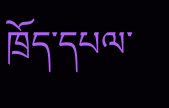ཁྲོད་དཔལ་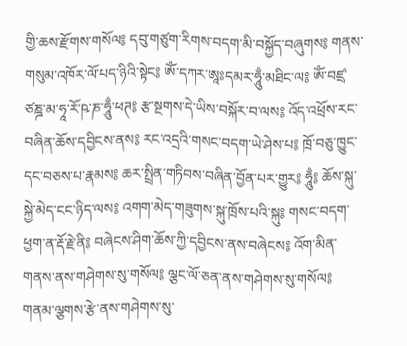གྱི་ཆས་རྫོགས་གསོལ༔ དབུ་གཙུག་རིགས་བདག་མི་བསྐྱོད་བཞུགས༔ གནས་གསུམ་འཁོར་ལོ་པད་ཉིའི་སྟེང༔ ཨོཾ་དཀར་ཨཱཿདམར་ཧཱུྃ་མཐིང་ལ༔ ཨོཾ་བཛྲ་ཙཎྜ་མ་ཧཱ་རོ་ཥ་ཎ་ཧཱུྃ་ཕཊ༔ རྩ་སྔགས་དེ་ཡིས་བསྐོར་བ་ལས༔ འོད་འཕྲོས་རང་བཞིན་ཆོས་དབྱིངས་ནས༔ རང་འདྲའི་གསང་བདག་ཡེ་ཤེས་པ༔ ཁྲོ་བཅུ་ཁྱུང་དང་བཅས་པ་རྣམས༔ ཆར་སྤྲིན་གཏིབས་བཞིན་བྱོན་པར་གྱུར༔ ཧཱུྃ༔ ཆོས་སྐུ་སྐྱེ་མེད་ངང་ཉིད་ལས༔ འགག་མེད་གཟུགས་སྐུ་ཁྲོས་པའི་སྐུ༔ གསང་བདག་ཕྱག་ན་རྡོ་རྗེ་ནི༔ བཞེངས་ཤིག་ཆོས་ཀྱི་དབྱིངས་ནས་བཞེངས༔ འོག་མིན་གནས་ནས་གཤེགས་སུ་གསོལ༔ ལྕང་ལོ་ཅན་ནས་གཤེགས་སུ་གསོལ༔ གནམ་ལྕགས་རྩེ་ནས་གཤེགས་སུ་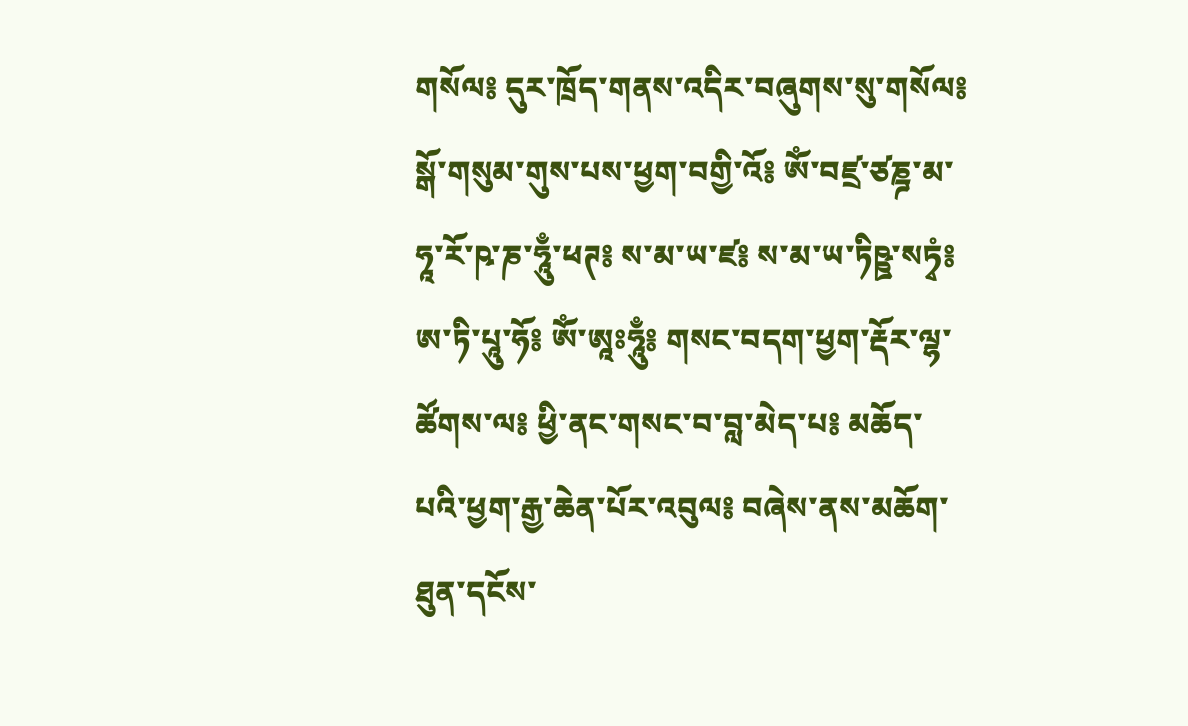གསོལ༔ དུར་ཁྲོད་གནས་འདིར་བཞུགས་སུ་གསོལ༔ སྒོ་གསུམ་གུས་པས་ཕྱག་བགྱི་འོ༔ ཨོཾ་བཛྲ་ཙཎྜ་མ་ཧཱ་རོ་ཥ་ཎ་ཧཱུྃ་ཕཊ༔ ས་མ་ཡ་ཛ༔ ས་མ་ཡ་ཏིཥྛ་སཏྭཾ༔ ཨ་ཏི་པཱུ་ཧོ༔ ཨོཾ་ཨཱཿཧཱུྃ༔ གསང་བདག་ཕྱག་རྡོར་ལྷ་ཚོགས་ལ༔ ཕྱི་ནང་གསང་བ་བླ་མེད་པ༔ མཆོད་པའི་ཕྱག་རྒྱ་ཆེན་པོར་འབུལ༔ བཞེས་ནས་མཆོག་ཐུན་དངོས་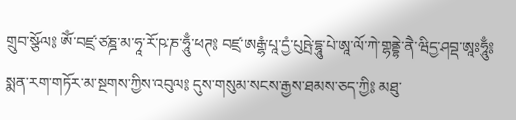གྲུབ་སྩོལ༔ ཨོཾ་བཛྲ་ཙཎྜ་མ་ཧཱ་རོ་ཥ་ཎ་ཧཱུྃ་ཕཊ༔ བཛྲ་ཨརྒྷཾ་པཱ་དྱཾ་པུཥྤེ་དྷཱུ་པེ་ཨཱ་ལོ་ཀེ་གྷནྡྷེ་ནཻ་ཝིདྱ་ཤབྡ་ཨཱཿཧཱུྃ༔ སྨན་རག་གཏོར་མ་སྔགས་ཀྱིས་འབུལ༔ དུས་གསུམ་སངས་རྒྱས་ཐམས་ཅད་ཀྱི༔ མཐུ་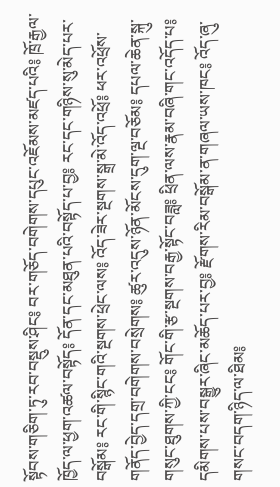སྟོབས་གཅིག་ཏུ་རབ་བསྡུས་ཤིང༔ བར་གཅོད་བགེགས་དཔུང་འཇོམས་མཛད་པའི༔ ཁྲོ་རྒྱལ་ཁྱོད་ལ་ཕྱག་འཚལ་བསྟོད༔ དོན་དང་མཐུན་པའི་བསྟོད་པ་བྱ༔ རང་དང་གཉིས་སུ་མེད་པར་བསྒོམ༔ རང་གི་སྙིང་གའི་སྔགས་ཕྲེང་ལས༔ འོད་ཟེར་སྔགས་སྒྲ་མེ་འོད་འཕྲོ༔ ཕར་འཕྲོས་གནོད་བྱེད་དགྲ་བགེགས་བསྲེགས༔ ཚུར་འདུས་ཉོན་མོངས་དུག་ལྔ་བཅོམ༔ དཔལ་ཆེན་སྐུ་གསུང་ཐུགས་ཀྱི་ངང༔ གོང་གི་རྩ་སྔགས་བརྒྱ་སྟོང་བཟླ༔ ཕྲིན་ལས་རྣམ་བཞི་གང་འདོད་པ༔ དམིགས་པས་བསྒྱུར་ཞིང་མཆོད་པར་བྱ༔ རྫོགས་རིམ་བསྒོམ་ན་གཞལ་ཡས་ཁང༔ འོད་ཞུ་གསང་བདག་ཉིད་ལ་ཐིམ༔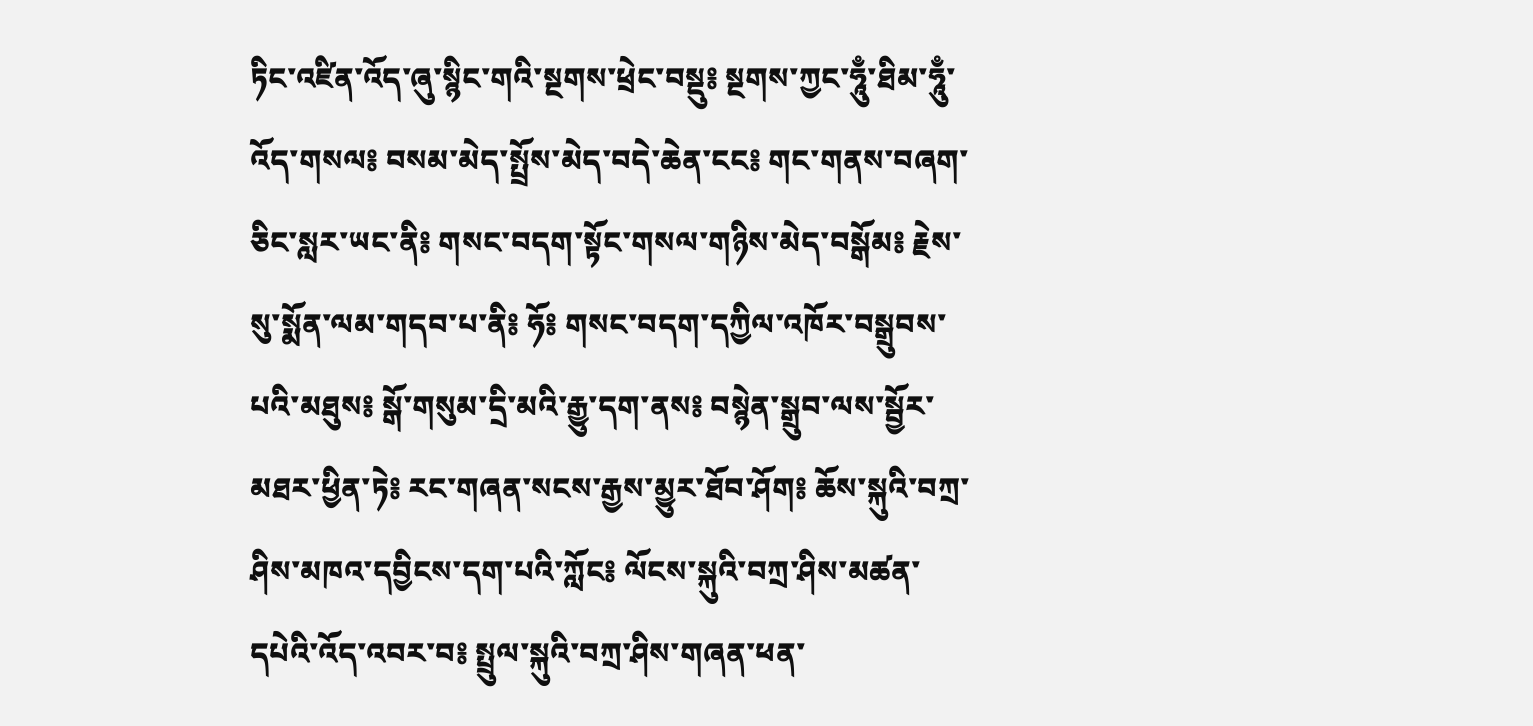ཏིང་འཛིན་འོད་ཞུ་སྙིང་གའི་སྔགས་ཕྲེང་བསྡུ༔ སྔགས་ཀྱང་ཧཱུྃ་ཐིམ་ཧཱུྃ་འོད་གསལ༔ བསམ་མེད་སྤྲོས་མེད་བདེ་ཆེན་ངང༔ གང་གནས་བཞག་ཅིང་སླར་ཡང་ནི༔ གསང་བདག་སྟོང་གསལ་གཉིས་མེད་བསྒོམ༔ རྗེས་སུ་སྨོན་ལམ་གདབ་པ་ནི༔ ཧོ༔ གསང་བདག་དཀྱིལ་འཁོར་བསྒྲུབས་པའི་མཐུས༔ སྒོ་གསུམ་དྲི་མའི་རྒྱུ་དག་ནས༔ བསྙེན་སྒྲུབ་ལས་སྦྱོར་མཐར་ཕྱིན་ཏེ༔ རང་གཞན་སངས་རྒྱས་མྱུར་ཐོབ་ཤོག༔ ཆོས་སྐུའི་བཀྲ་ཤིས་མཁའ་དབྱིངས་དག་པའི་ཀློང༔ ལོངས་སྐུའི་བཀྲ་ཤིས་མཚན་དཔེའི་འོད་འབར་བ༔ སྤྲུལ་སྐུའི་བཀྲ་ཤིས་གཞན་ཕན་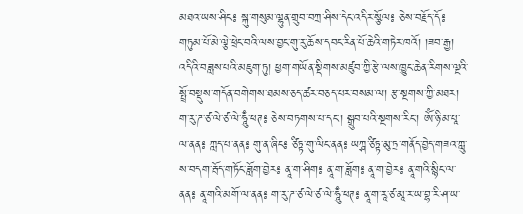མཐའ་ཡས་ཤིང༔ སྐུ་གསུམ་ལྷུན་གྲུབ་བཀྲ་ཤིས་དེང་འདིར་སྩོལ༔ ཅེས་བརྗོད་དོ༔ གཏུམ་པོ་མེ་ལྕེ་ཕྲེང་བའི་ལས་བྱང་གུ་རུ་ཆོས་དབང་རིན་པོ་ཆེའི་གཏེར་ཁའོ། །ཟབ་རྒྱ། འདིའི་བཟླས་པའི་མཇུག་ཏུ། ཕྱག་གཡོན་སྡིགས་མཛུབ་ཀྱི་རྩེ་ལས་ཁྱུང་ཆེན་རིགས་ལྔའི་སྤྲོ་བསྡུས་གདོན་བགེགས་ཐམས་ཅད་ཚར་བཅད་པར་བསམ་ལ། རྩ་སྔགས་ཀྱི་མཐར། ག་རུ་ཌ་ཙ་ལེ་ཙ་ལེ་ཧཱུྃ་ཕཊ༔ ཅེས་བཏགས་པ་དང་། སྒྲུབ་པའི་སྔགས་རིང་། ཨོཾ་ཉི་མ་པཱ་ལ་ནན༔ ཀླད་པ་ནན༔ གུ་ན་ཞིང༔ ཙིཏྟ་གུ་ལིང་ནན༔ ཡཀྴ་ཙིཏྟ་མུ་ཏྲ་གནོད་བྱེད་གཟའ་ཀླུ་ས་བདག་རྦོད་གཏོང་ཟློག་བྱེར༔ ནཱ་ག་ཤིག༔ ནཱ་ག་ཟློག༔ ནཱ་ག་བྱེར༔ ནཱ་གའི་སྙིང་ལ་ནན༔ ནཱ་གའི་མགོ་ལ་ནན༔ ག་རུ་ཌ་ཙ་ལེ་ཙ་ལེ་ཧཱུྃ་ཕཊ༔ ནཱ་ག་རཱ་ཙ་མཱ་ར་ཡ་བྷ་རི་ཤ་ཡ་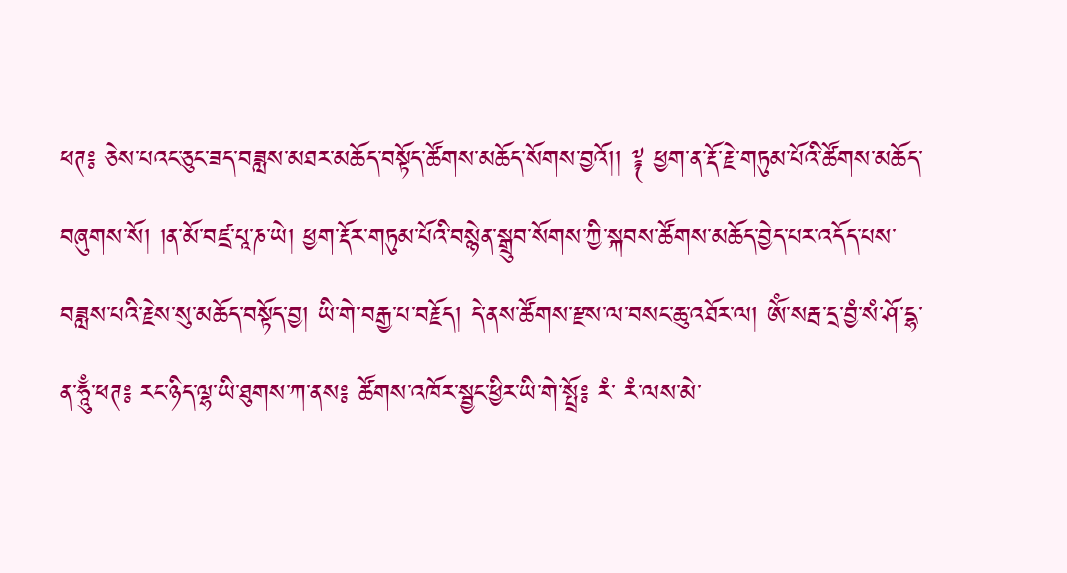ཕཊ༔ ཅེས་པའང་ཅུང་ཟད་བཟླས་མཐར་མཆོད་བསྟོད་ཚོགས་མཆོད་སོགས་བྱའོ།། ༈ ཕྱག་ན་རྡོ་རྗེ་གཏུམ་པོའི་ཚོགས་མཆོད་བཞུགས་སོ། །ན་མོ་བཛྲ་པཱ་ཎ་ཡེ། ཕྱག་རྡོར་གཏུམ་པོའི་བསྙེན་སྒྲུབ་སོགས་ཀྱི་སྐབས་ཚོགས་མཆོད་བྱེད་པར་འདོད་པས་བཟླས་པའི་རྗེས་སུ་མཆོད་བསྟོད་བྱ། ཡི་གེ་བརྒྱ་པ་བརྗོད། དེ་ནས་ཚོགས་རྫས་ལ་བསང་ཆུ་འཐོར་ལ། ཨོཾ་སརྦ་དྲ་བྱཾ་སཾ་ཤོ་དྷ་ན་ཧཱུྃ་ཕཊ༔ རང་ཉིད་ལྷ་ཡི་ཐུགས་ཀ་ནས༔ ཚོགས་འཁོར་སྦྱང་ཕྱིར་ཡི་གེ་སྤྲོ༔ རཾ་ རཾ་ལས་མེ་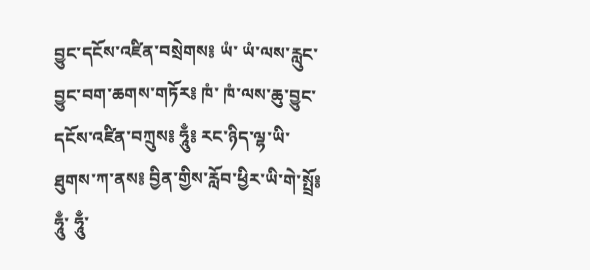བྱུང་དངོས་འཛིན་བསྲེགས༔ ཡཾ་ ཡཾ་ལས་རླུང་བྱུང་བག་ཆགས་གཏོར༔ ཁཾ་ ཁཾ་ལས་ཆུ་བྱུང་དངོས་འཛིན་བཀྲུས༔ ཧཱུྃ༔ རང་ཉིད་ལྷ་ཡི་ཐུགས་ཀ་ནས༔ བྱིན་གྱིས་རློབ་ཕྱིར་ཡི་གེ་སྤྲོ༔ ཧཱུྃ་ ཧཱུྃ་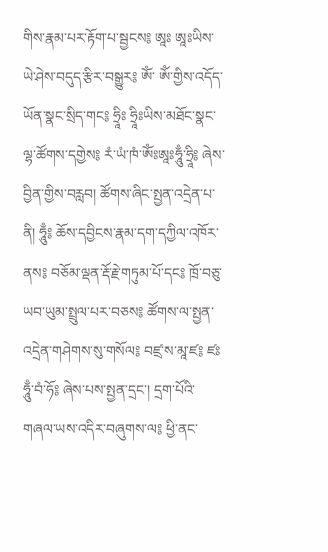གིས་རྣམ་པར་རྟོག་པ་སྦྱངས༔ ཨཱཿ ཨཱཿཡིས་ཡེ་ཤེས་བདུད་རྩིར་བསྒྱུར༔ ཨོཾ་ ཨོཾ་གྱིས་འདོད་ཡོན་སྣང་སྲིད་གང༔ ཧྲཱིཿ ཧྲཱིཿཡིས་མཐོང་སྣང་ལྷ་ཚོགས་དགྱེས༔ རཾ་ཡཾ་ཁཾ་ཨོཾཿཨཱཿཧཱུྃ་ཧྲཱི༔ ཞེས་བྱིན་གྱིས་བརླབ། ཚོགས་ཞིང་སྤྱན་འདྲེན་པ་ནི། ཧཱུྃ༔ ཆོས་དབྱིངས་རྣམ་དག་དཀྱིལ་འཁོར་ནས༔ བཅོམ་ལྡན་རྡོ་རྗེ་གཏུམ་པོ་དང༔ ཁྲོ་བཅུ་ཡབ་ཡུམ་སྤྲུལ་པར་བཅས༔ ཚོགས་ལ་སྤྱན་འདྲེན་གཤེགས་སུ་གསོལ༔ བཛྲ་ས་མཱ་ཛ༔ ཛཿཧཱུྃ་བཾ་ཧོ༔ ཞེས་པས་སྤྱན་དྲང་། དྲག་པོའི་གཞལ་ཡས་འདིར་བཞུགས་ལ༔ ཕྱི་ནང་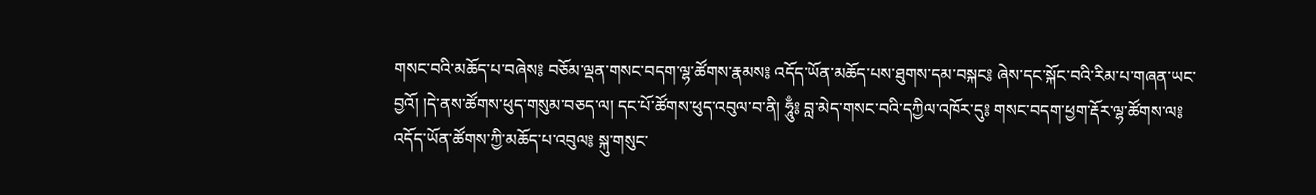གསང་བའི་མཆོད་པ་བཞེས༔ བཅོམ་ལྡན་གསང་བདག་ལྷ་ཚོགས་རྣམས༔ འདོད་ཡོན་མཆོད་པས་ཐུགས་དམ་བསྐང༔ ཞེས་དང་སྐོང་བའི་རིམ་པ་གཞན་ཡང་བྱའོ། །དེ་ནས་ཚོགས་ཕུད་གསུམ་བཅད་ལ། དང་པོ་ཚོགས་ཕུད་འབུལ་བ་ནི། ཧཱུྃ༔ བླ་མེད་གསང་བའི་དཀྱིལ་འཁོར་དུ༔ གསང་བདག་ཕྱག་རྡོར་ལྷ་ཚོགས་ལ༔ འདོད་ཡོན་ཚོགས་ཀྱི་མཆོད་པ་འབུལ༔ སྐུ་གསུང་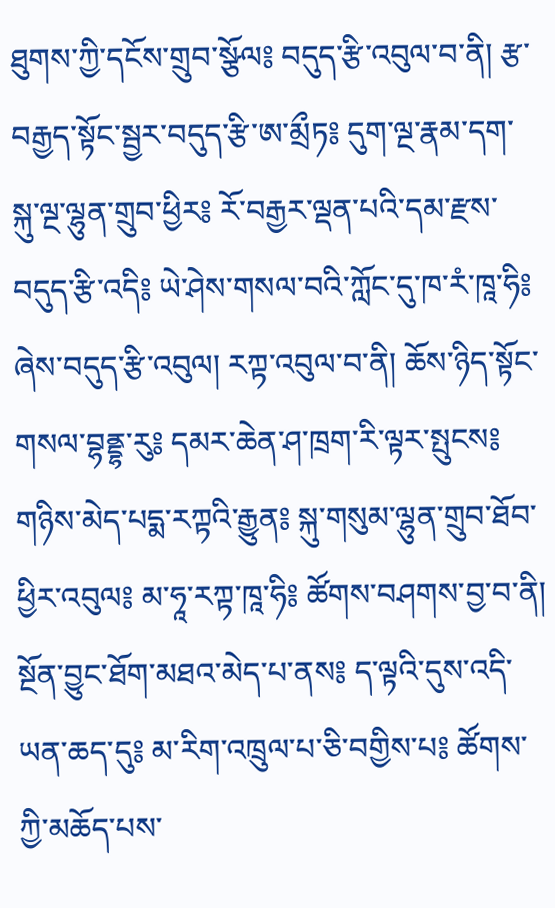ཐུགས་ཀྱི་དངོས་གྲུབ་སྩོལ༔ བདུད་རྩི་འབུལ་བ་ནི། རྩ་བརྒྱད་སྟོང་སྦྱར་བདུད་རྩི་ཨ་མྲྀཏ༔ དུག་ལྔ་རྣམ་དག་སྐུ་ལྔ་ལྷུན་གྲུབ་ཕྱིར༔ རོ་བརྒྱར་ལྡན་པའི་དམ་རྫས་བདུད་རྩི་འདི༔ ཡེ་ཤེས་གསལ་བའི་ཀློང་དུ་ཁ་རཾ་ཁཱ་ཧི༔ ཞེས་བདུད་རྩི་འབུལ། རཀྟ་འབུལ་བ་ནི། ཆོས་ཉིད་སྟོང་གསལ་བྷནྡྷ་རུ༔ དམར་ཆེན་ཤ་ཁྲག་རི་ལྟར་སྤུངས༔ གཉིས་མེད་པདྨ་རཀྟའི་རྒྱུན༔ སྐུ་གསུམ་ལྷུན་གྲུབ་ཐོབ་ཕྱིར་འབུལ༔ མ་ཧཱ་རཀྟ་ཁཱ་ཧི༔ ཚོགས་བཤགས་བྱ་བ་ནི། སྔོན་བྱུང་ཐོག་མཐའ་མེད་པ་ནས༔ ད་ལྟའི་དུས་འདི་ཡན་ཆད་དུ༔ མ་རིག་འཁྲུལ་པ་ཅི་བགྱིས་པ༔ ཚོགས་ཀྱི་མཆོད་པས་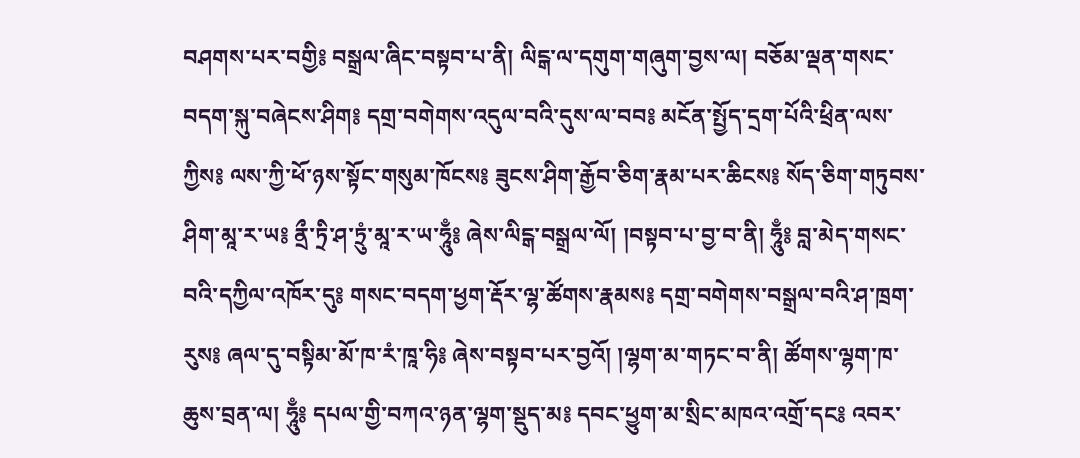བཤགས་པར་བགྱི༔ བསྒྲལ་ཞིང་བསྟབ་པ་ནི། ལིངྒ་ལ་དགུག་གཞུག་བྱས་ལ། བཅོམ་ལྡན་གསང་བདག་སྐུ་བཞེངས་ཤིག༔ དགྲ་བགེགས་འདུལ་བའི་དུས་ལ་བབ༔ མངོན་སྤྱོད་དྲག་པོའི་ཕྲིན་ལས་ཀྱིས༔ ལས་ཀྱི་ཕོ་ཉས་སྟོང་གསུམ་ཁོངས༔ ཟུངས་ཤིག་རྒྱོབ་ཅིག་རྣམ་པར་ཆིངས༔ སོད་ཅིག་གཏུབས་ཤིག་མཱ་ར་ཡ༔ ནྲྀ་ཏྲི་ཤ་ཏྲུཾ་མཱ་ར་ཡ་ཧཱུྃ༔ ཞེས་ལིངྒ་བསྒྲལ་ལོ། །བསྟབ་པ་བྱ་བ་ནི། ཧཱུྃ༔ བླ་མེད་གསང་བའི་དཀྱིལ་འཁོར་དུ༔ གསང་བདག་ཕྱག་རྡོར་ལྷ་ཚོགས་རྣམས༔ དགྲ་བགེགས་བསྒྲལ་བའི་ཤ་ཁྲག་རུས༔ ཞལ་དུ་བསྟིམ་མོ་ཁ་རཾ་ཁཱ་ཧི༔ ཞེས་བསྟབ་པར་བྱའོ། །ལྷག་མ་གཏང་བ་ནི། ཚོགས་ལྷག་ཁ་ཆུས་བྲན་ལ། ཧཱུྃ༔ དཔལ་གྱི་བཀའ་ཉན་ལྷག་སྡུད་མ༔ དབང་ཕྱུག་མ་སྲིང་མཁའ་འགྲོ་དང༔ འབར་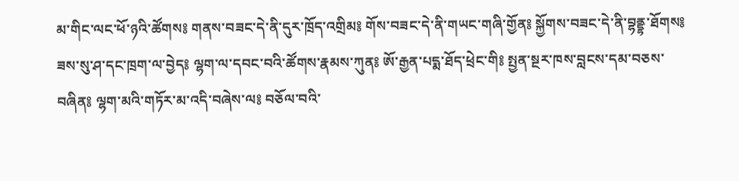མ་གིང་ལང་ཕོ་ཉའི་ཚོགས༔ གནས་བཟང་དེ་ནི་དུར་ཁྲོད་འགྲིམ༔ གོས་བཟང་དེ་ནི་གཡང་གཞི་གྱོན༔ སྐྱོགས་བཟང་དེ་ནི་བྷནྡྷ་ཐོགས༔ ཟས་སུ་ཤ་དང་ཁྲག་ལ་བྱེད༔ ལྷག་ལ་དབང་བའི་ཚོགས་རྣམས་ཀུན༔ ཨོ་རྒྱན་པདྨ་ཐོད་ཕྲེང་གི༔ སྤྱན་སྔར་ཁས་བླངས་དམ་བཅས་བཞིན༔ ལྷག་མའི་གཏོར་མ་འདི་བཞེས་ལ༔ བཅོལ་བའི་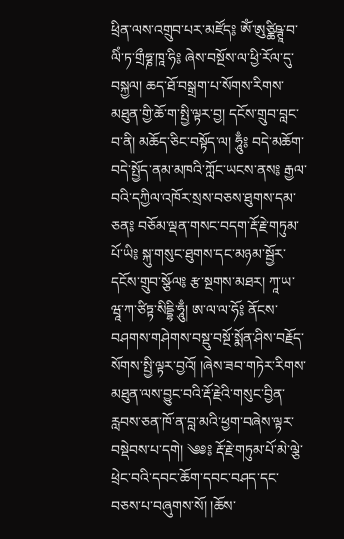ཕྲིན་ལས་འགྲུབ་པར་མཛོད༔ ཨོཾ་ཨུཙྪིཥྚཱ་བ་ལིཾ་ཏ་གྲྀཧྞ་ཁཱ་ཧི༔ ཞེས་བསྔོས་ལ་ཕྱི་རོལ་དུ་བསྐྱལ། ཆད་ཐོ་བསྒྲག་པ་སོགས་རིགས་མཐུན་གྱི་ཆོ་ག་སྤྱི་ལྟར་བྱ། དངོས་གྲུབ་བླང་བ་ནི། མཆོད་ཅིང་བསྟོད་ལ། ཧཱུྃ༔ བདེ་མཆོག་བདེ་སྤྱོད་ནམ་མཁའི་ཀློང་ཡངས་ནས༔ རྒྱལ་བའི་དཀྱིལ་འཁོར་སྲས་བཅས་ཐུགས་དམ་ཅན༔ བཅོམ་ལྡན་གསང་བདག་རྡོ་རྗེ་གཏུམ་པོ་ཡི༔ སྐུ་གསུང་ཐུགས་དང་མཉམ་སྦྱོར་དངོས་གྲུབ་སྩོལ༔ རྩ་སྔགས་མཐར། ཀཱ་ཡ་ཝཱ་ཀ་ཙིཏྟ་སིདྡྷི་ཧཱུྃ། ཨ་ལ་ལ་ཧོ༔ ནོངས་བཤགས་གཤེགས་བསྡུ་བསྔོ་སྨོན་ཤིས་བརྗོད་སོགས་སྤྱི་ལྟར་བྱའོ། །ཞེས་ཟབ་གཏེར་རིགས་མཐུན་ལས་བྱུང་བའི་རྡོ་རྗེའི་གསུང་བྱིན་རླབས་ཅན་ཁོ་ན་བླ་མའི་ཕྱག་བཞེས་ལྟར་བསྡེབས་པ་དགེ། ༄༅༔ རྡོ་རྗེ་གཏུམ་པོ་མེ་ལྕེ་ཕྲེང་བའི་དབང་ཆོག་དབང་བཤད་དང་བཅས་པ་བཞུགས་སོ། །ཆོས་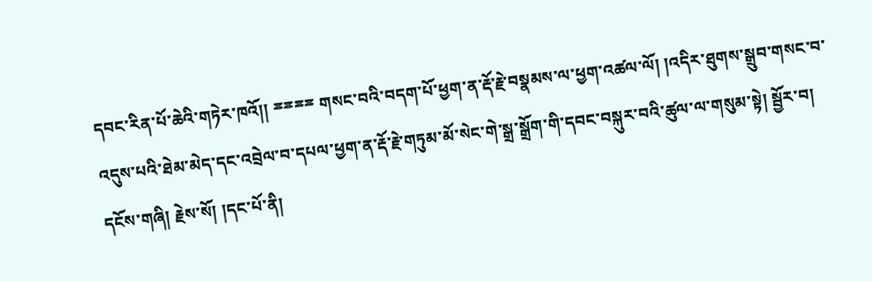དབང་རིན་པོ་ཆེའི་གཏེར་ཁའོ།། ྈྈྈྈ གསང་བའི་བདག་པོ་ཕྱག་ན་རྡོ་རྗེ་བསྣམས་ལ་ཕྱག་འཚལ་ལོ། །འདིར་ཐུགས་སྒྲུབ་གསང་བ་འདུས་པའི་ཐེམ་མེད་དང་འབྲེལ་བ་དཔལ་ཕྱག་ན་རྡོ་རྗེ་གཏུམ་མོ་སེང་གེ་སྒྲ་སྒྲོག་གི་དབང་བསྐུར་བའི་ཚུལ་ལ་གསུམ་སྟེ། སྦྱོར་བ། དངོས་གཞི། རྗེས་སོ། །དང་པོ་ནི།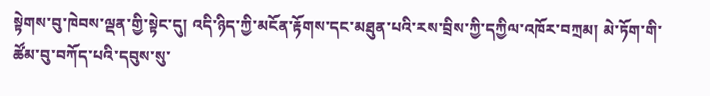སྟེགས་བུ་ཁེབས་ལྡན་གྱི་སྟེང་དུ། འདི་ཉིད་ཀྱི་མངོན་རྟོགས་དང་མཐུན་པའི་རས་བྲིས་ཀྱི་དཀྱིལ་འཁོར་བཀྲམ། མེ་ཏོག་གི་ཚོམ་བུ་བཀོད་པའི་དབུས་སུ་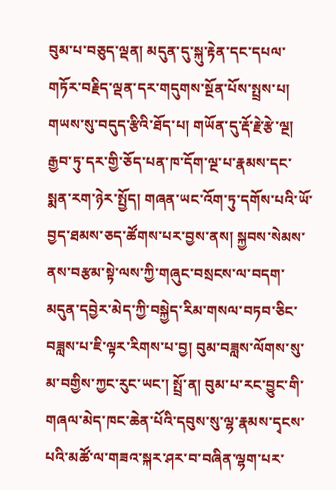བུམ་པ་བཅུད་ལྡན། མདུན་དུ་སྐུ་རྟེན་དང་དཔལ་གཏོར་བརྗིད་ལྡན་དར་གདུགས་སྔོན་པོས་སྤྲས་པ། གཡས་སུ་བདུད་རྩིའི་ཐོད་པ། གཡོན་དུ་རྡོ་རྗེ་རྩེ་ལྔ། རྒྱབ་ཏུ་དར་གྱི་ཅོད་པན་ཁ་དོག་ལྔ་པ་རྣམས་དང་སྨན་རག་ཉེར་སྤྱོད། གཞན་ཡང་འོག་ཏུ་དགོས་པའི་ཡོ་བྱད་ཐམས་ཅད་ཚོགས་པར་བྱས་ནས། སྐྱབས་སེམས་ནས་བརྩམ་སྟེ་ལས་ཀྱི་གཞུང་བསྲངས་ལ་བདག་མདུན་དབྱེར་མེད་ཀྱི་བསྐྱེད་རིམ་གསལ་བཏབ་ཅིང་བཟླས་པ་ཇི་ལྟར་རིགས་པ་བྱ། བུམ་བཟླས་ལོགས་སུ་མ་བགྱིས་ཀྱང་རུང་ཡང་། སྤྲོ་ན། བུམ་པ་རང་བྱུང་གི་གཞལ་མེད་ཁང་ཆེན་པོའི་དབུས་སུ་ལྷ་རྣམས་དྭངས་པའི་མཚོ་ལ་གཟའ་སྐར་ཤར་བ་བཞིན་ལྷག་པར་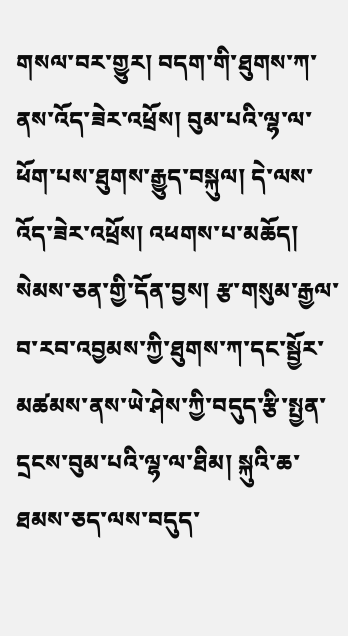གསལ་བར་གྱུར། བདག་གི་ཐུགས་ཀ་ནས་འོད་ཟེར་འཕྲོས། བུམ་པའི་ལྷ་ལ་ཕོག་པས་ཐུགས་རྒྱུད་བསྐུལ། དེ་ལས་འོད་ཟེར་འཕྲོས། འཕགས་པ་མཆོད། སེམས་ཅན་གྱི་དོན་བྱས། རྩ་གསུམ་རྒྱལ་བ་རབ་འབྱམས་ཀྱི་ཐུགས་ཀ་དང་སྦྱོར་མཚམས་ནས་ཡེ་ཤེས་ཀྱི་བདུད་རྩི་སྤྱན་དྲངས་བུམ་པའི་ལྷ་ལ་ཐིམ། སྐུའི་ཆ་ཐམས་ཅད་ལས་བདུད་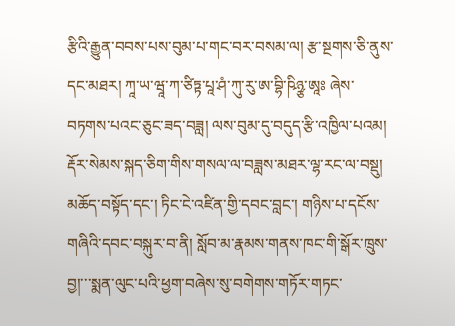རྩིའི་རྒྱུན་བབས་པས་བུམ་པ་གང་བར་བསམ་ལ། རྩ་སྔགས་ཅི་ནུས་དང་མཐར། ཀཱ་ཡ་ཝཱ་ཀ་ཙིཏྟ་པཱ་ཤཾ་ཀུ་རུ་ཨ་བྷི་ཥིཉྩ་ཨཱཿ ཞེས་བཏགས་པའང་ཅུང་ཟད་བཟླ། ལས་བུམ་དུ་བདུད་རྩི་འཁྱིལ་པའམ། རྡོར་སེམས་སྐད་ཅིག་གིས་གསལ་ལ་བཟླས་མཐར་ལྷ་རང་ལ་བསྡུ། མཆོད་བསྟོད་དང་། ཏིང་ངེ་འཛིན་གྱི་དབང་བླང་། གཉིས་པ་དངོས་གཞིའི་དབང་བསྐུར་བ་ནི། སློབ་མ་རྣམས་གནས་ཁང་གི་སྒོར་ཁྲུས་བྱ།་་་སྨན་ལུང་པའི་ཕྱག་བཞེས་སུ་བགེགས་གཏོར་གཏང་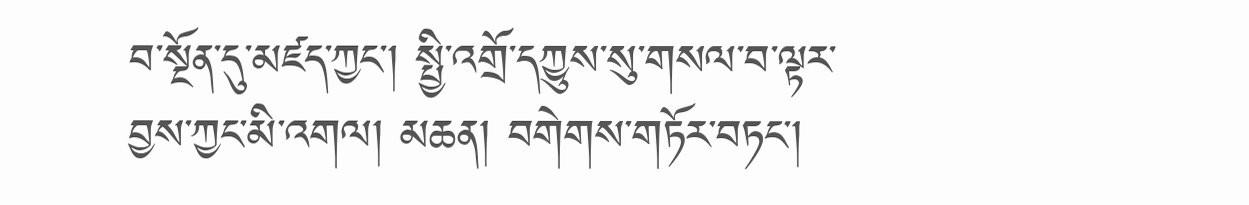བ་སྔོན་དུ་མཛད་ཀྱང་། སྤྱི་འགྲོ་དཀྱུས་སུ་གསལ་བ་ལྟར་བྱས་ཀྱང་མི་འགལ། མཆན། བགེགས་གཏོར་བཏང་།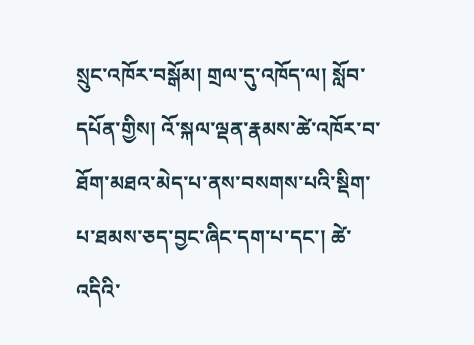སྲུང་འཁོར་བསྒོམ། གྲལ་དུ་འཁོད་ལ། སློབ་དཔོན་གྱིས། འོ་སྐལ་ལྡན་རྣམས་ཚེ་འཁོར་བ་ཐོག་མཐའ་མེད་པ་ནས་བསགས་པའི་སྡིག་པ་ཐམས་ཅད་བྱང་ཞིང་དག་པ་དང་། ཚེ་འདིའི་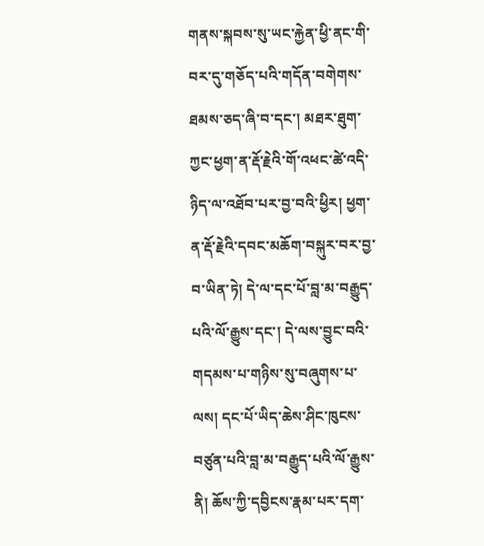གནས་སྐབས་སུ་ཡང་རྐྱེན་ཕྱི་ནང་གི་བར་དུ་གཅོད་པའི་གདོན་བགེགས་ཐམས་ཅད་ཞི་བ་དང་། མཐར་ཐུག་ཀྱང་ཕྱག་ན་རྡོ་རྗེའི་གོ་འཕང་ཚེ་འདི་ཉིད་ལ་འཐོབ་པར་བྱ་བའི་ཕྱིར། ཕྱག་ན་རྡོ་རྗེའི་དབང་མཆོག་བསྐུར་བར་བྱ་བ་ཡིན་ཏེ། དེ་ལ་དང་པོ་བླ་མ་བརྒྱུད་པའི་ལོ་རྒྱུས་དང་། དེ་ལས་བྱུང་བའི་གདམས་པ་གཉིས་སུ་བཞུགས་པ་ལས། དང་པོ་ཡིད་ཆེས་ཤིང་ཁུངས་བཙུན་པའི་བླ་མ་བརྒྱུད་པའི་ལོ་རྒྱུས་ནི། ཆོས་ཀྱི་དབྱིངས་རྣམ་པར་དག་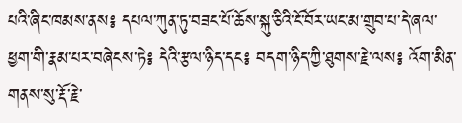པའི་ཞིང་ཁམས་ནས༔ དཔལ་ཀུན་ཏུ་བཟང་པོ་ཆོས་སྐུ་ཅིའི་ངོ་བོར་ཡང་མ་གྲུབ་པ་དེ་ཞལ་ཕྱག་གི་རྣམ་པར་བཞེངས་ཏེ༔ དེའི་རྩལ་ཉིད་དང༔ བདག་ཉིད་ཀྱི་ཐུགས་རྗེ་ལས༔ འོག་མིན་གནས་སུ་རྡོ་རྗེ་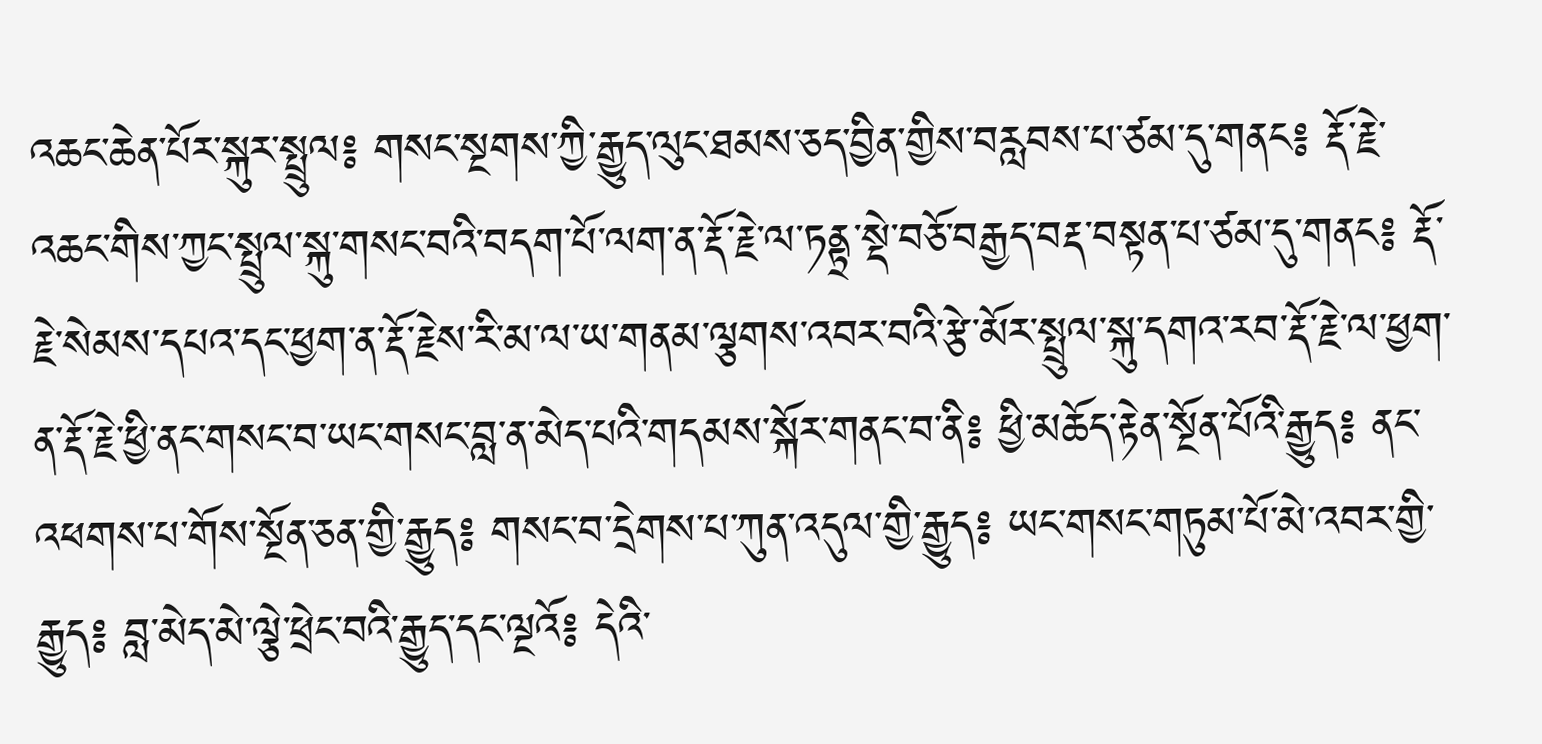འཆང་ཆེན་པོར་སྐུར་སྤྲུལ༔ གསང་སྔགས་ཀྱི་རྒྱུད་ལུང་ཐམས་ཅད་བྱིན་གྱིས་བརླབས་པ་ཙམ་དུ་གནང༔ རྡོ་རྗེ་འཆང་གིས་ཀྱང་སྤྲུལ་སྐུ་གསང་བའི་བདག་པོ་ལག་ན་རྡོ་རྗེ་ལ་ཏནྟྲ་སྡེ་བཅོ་བརྒྱད་བརྡ་བསྟན་པ་ཙམ་དུ་གནང༔ རྡོ་རྗེ་སེམས་དཔའ་དང་ཕྱག་ན་རྡོ་རྗེས་རི་མ་ལ་ཡ་གནམ་ལྕགས་འབར་བའི་རྩེ་མོར་སྤྲུལ་སྐུ་དགའ་རབ་རྡོ་རྗེ་ལ་ཕྱག་ན་རྡོ་རྗེ་ཕྱི་ནང་གསང་བ་ཡང་གསང་བླ་ན་མེད་པའི་གདམས་སྐོར་གནང་བ་ནི༔ ཕྱི་མཆོད་རྟེན་སྔོན་པོའི་རྒྱུད༔ ནང་འཕགས་པ་གོས་སྔོན་ཅན་གྱི་རྒྱུད༔ གསང་བ་དྲེགས་པ་ཀུན་འདུལ་གྱི་རྒྱུད༔ ཡང་གསང་གཏུམ་པོ་མེ་འབར་གྱི་རྒྱུད༔ བླ་མེད་མེ་ལྕེ་ཕྲེང་བའི་རྒྱུད་དང་ལྔའོ༔ དེའི་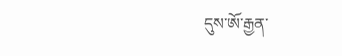དུས་ཨོ་རྒྱན་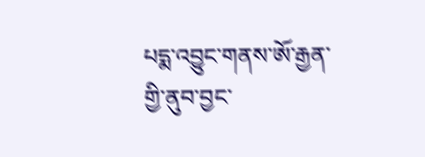པདྨ་འབྱུང་གནས་ཨོ་རྒྱན་གྱི་ནུབ་བྱང་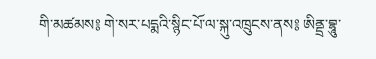གི་མཚམས༔ གེ་སར་པདྨའི་སྙིང་པོ་ལ་སྐུ་འཁྲུངས་ནས༔ ཨིནྡྲ་བྷཱུ་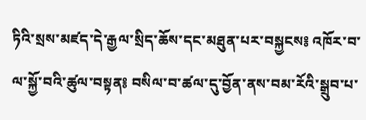ཏིའི་སྲས་མཛད་དེ་རྒྱལ་སྲིད་ཆོས་དང་མཐུན་པར་བསྐྱངས༔ འཁོར་བ་ལ་སྐྱོ་བའི་ཚུལ་བསྟན༔ བསིལ་བ་ཚལ་དུ་བྱོན་ནས་བམ་རོའི་སྒྲུབ་པ་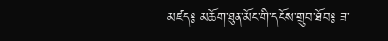མཛད༔ མཆོག་ཐུན་མོང་གི་དངོས་གྲུབ་ཐོབ༔ ཟ་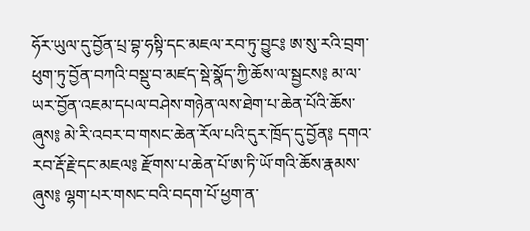ཧོར་ཡུལ་དུ་བྱོན་པྲ་བྷ་ཧསྟི་དང་མཇལ་རབ་ཏུ་བྱུང༔ ཨ་སུ་རའི་བྲག་ཕུག་ཏུ་བྱོན་བཀའི་བསྡུ་བ་མཛད་སྡེ་སྣོད་ཀྱི་ཆོས་ལ་སྦྱངས༔ མ་ལ་ཡར་བྱོན་འཇམ་དཔལ་བཤེས་གཉེན་ལས་ཐེག་པ་ཆེན་པོའི་ཆོས་ཞུས༔ མེ་རི་འབར་བ་གསང་ཆེན་རོལ་པའི་དུར་ཁྲོད་དུ་བྱོན༔ དགའ་རབ་རྡོ་རྗེ་དང་མཇལ༔ རྫོགས་པ་ཆེན་པོ་ཨ་ཏི་ཡོ་གའི་ཆོས་རྣམས་ཞུས༔ ལྷག་པར་གསང་བའི་བདག་པོ་ཕྱག་ན་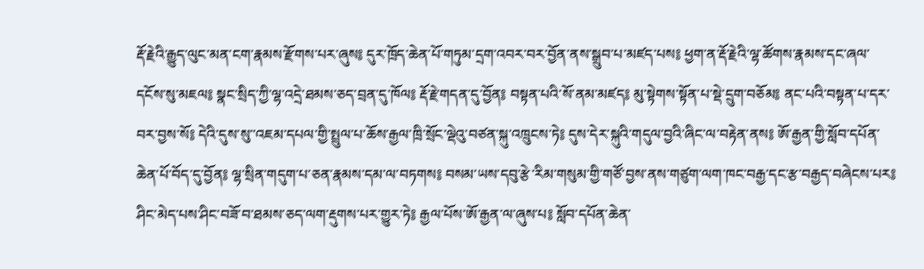རྡོ་རྗེའི་རྒྱུད་ལུང་མན་ངག་རྣམས་རྫོགས་པར་ཞུས༔ དུར་ཁྲོད་ཆེན་པོ་གཏུམ་དྲག་འབར་བར་བྱོན་ནས་སྒྲུབ་པ་མཛད་པས༔ ཕྱག་ན་རྡོ་རྗེའི་ལྷ་ཚོགས་རྣམས་དང་ཞལ་དངོས་སུ་མཇལ༔ སྣང་སྲིད་ཀྱི་ལྷ་འདྲེ་ཐམས་ཅད་བྲན་དུ་ཁོལ༔ རྡོ་རྗེ་གདན་དུ་བྱོན༔ བསྟན་པའི་སོ་ནམ་མཛད༔ མུ་སྟེགས་སྟོན་པ་སྡེ་དྲུག་བཅོམ༔ ནང་པའི་བསྟན་པ་དར་བར་བྱས་སོ༔ དེའི་དུས་སུ་་འཇམ་དཔལ་གྱི་སྤྲུལ་པ་ཆོས་རྒྱལ་ཁྲི་སྲོང་ལྡེའུ་བཙན་སྐུ་འཁྲུངས་ཏེ༔ དུས་དེར་སྐུའི་གདུལ་བྱའི་ཞིང་ལ་བརྟེན་ནས༔ ཨོ་རྒྱན་གྱི་སློབ་དཔོན་ཆེན་པོ་བོད་དུ་བྱོན༔ ལྷ་སྲིན་གདུག་པ་ཅན་རྣམས་དམ་ལ་བཏགས༔ བསམ་ཡས་དབུ་རྩེ་རིམ་གསུམ་གྱི་གཙོ་བྱས་ནས་གཙུག་ལག་ཁང་བརྒྱ་དང་རྩ་བརྒྱད་བཞེངས་པར༔ ཤིང་མེད་པས་ཤིང་བཟོ་བ་ཐམས་ཅད་ལག་རྡུགས་པར་གྱུར་ཏེ༔ རྒྱལ་པོས་ཨོ་རྒྱན་ལ་ཞུས་པ༔ སློབ་དཔོན་ཆེན་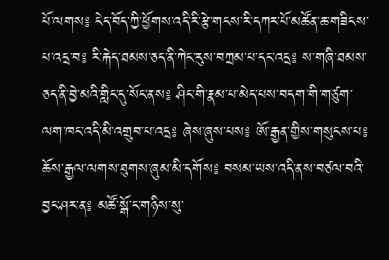པོ་ལགས༔ ངེད་བོད་ཀྱི་ཕྱོགས་འདི་རི་རྩེ་གངས་རི་དཀར་པོ་མཚོན་ཆ་གཟིངས་པ་འདྲ་བ༔ རི་རྐེད་ཐམས་ཅད་ནི་ཀེང་རུས་བཀྲམ་པ་དང་འདྲ༔ ས་གཞི་ཐམས་ཅད་ནི་བྱེ་མའི་གླིང་དུ་སོང་ནས༔ ཤིང་གི་རྣམ་པ་མེད་པས་བདག་གི་གཙུག་ལག་ཁང་འདི་མི་འགྲུབ་པ་འདྲ༔ ཞེས་ཞུས་པས༔ ཨོ་རྒྱན་གྱིས་གསུངས་པ༔ ཆོས་རྒྱལ་ལགས་ཐུགས་ཞུམ་མི་དགོས༔ བསམ་ཡས་འདི་ནས་བཙལ་བའི་བྱང་ཤར་ན༔ མཚོ་སྒོ་ང་གཉིས་སུ་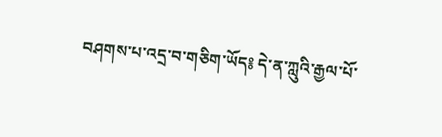བཤགས་པ་འདྲ་བ་གཅིག་ཡོད༔ དེ་ན་ཀླུའི་རྒྱལ་པོ་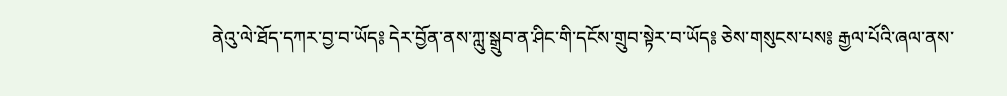ནེའུ་ལེ་ཐོད་དཀར་བྱ་བ་ཡོད༔ དེར་བྱོན་ནས་ཀླུ་སྒྲུབ་ན་ཤིང་གི་དངོས་གྲུབ་སྟེར་བ་ཡོད༔ ཅེས་གསུངས་པས༔ རྒྱལ་པོའི་ཞལ་ནས་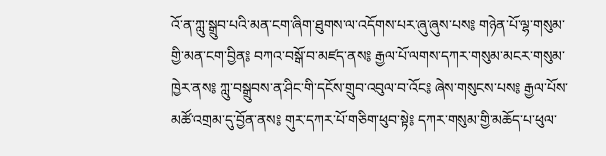འོ་ན་ཀླུ་སྒྲུབ་པའི་མན་ངག་ཞིག་ཐུགས་ལ་འདོགས་པར་ཞུ་ཞུས་པས༔ གཉེན་པོ་ལྷ་གསུམ་གྱི་མན་ངག་བྱིན༔ བཀའ་བསྒོ་བ་མཛད་ནས༔ རྒྱལ་པོ་ལགས་དཀར་གསུམ་མངར་གསུམ་ཁྱེར་ནས༔ ཀླུ་བསྒྲུབས་ན་ཤིང་གི་དངོས་གྲུབ་འབུལ་བ་འོང༔ ཞེས་གསུངས་པས༔ རྒྱལ་པོས་མཚོ་འགྲམ་དུ་བྱོན་ནས༔ གུར་དཀར་པོ་གཅིག་ཕུབ་སྟེ༔ དཀར་གསུམ་གྱི་མཆོད་པ་ཕུལ་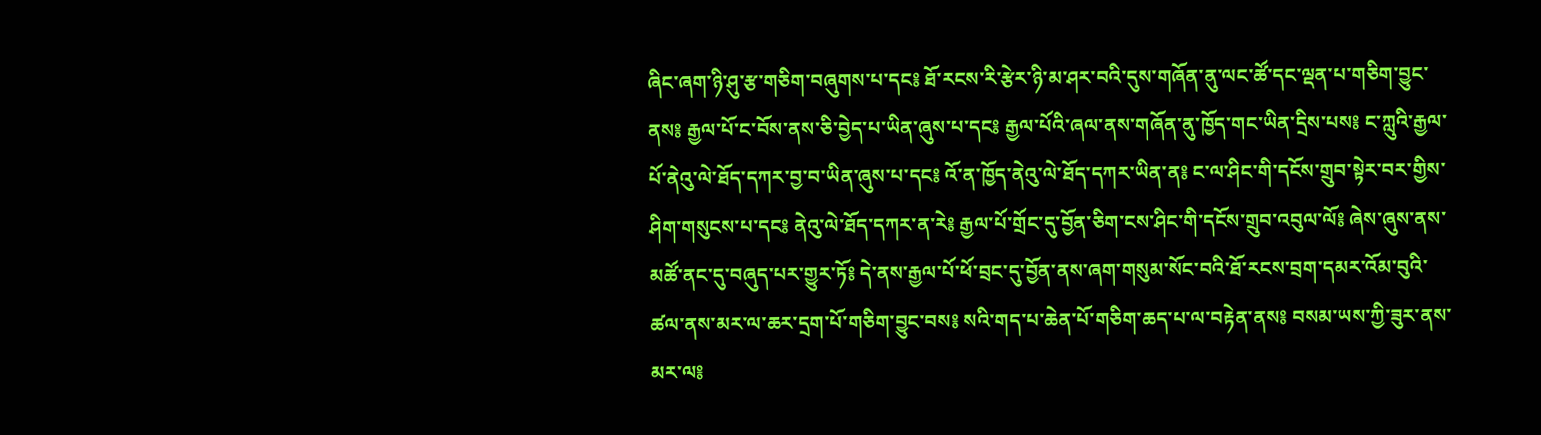ཞིང་ཞག་ཉི་ཤུ་རྩ་གཅིག་བཞུགས་པ་དང༔ ཐོ་རངས་རི་རྩེར་ཉི་མ་ཤར་བའི་དུས་གཞོན་ནུ་ལང་ཚོ་དང་ལྡན་པ་གཅིག་བྱུང་ནས༔ རྒྱལ་པོ་ང་བོས་ནས་ཅི་བྱེད་པ་ཡིན་ཞུས་པ་དང༔ རྒྱལ་པོའི་ཞལ་ནས་གཞོན་ནུ་ཁྱོད་གང་ཡིན་དྲིས་པས༔ ང་ཀླུའི་རྒྱལ་པོ་ནེའུ་ལེ་ཐོད་དཀར་བྱ་བ་ཡིན་ཞུས་པ་དང༔ འོ་ན་ཁྱོད་ནེའུ་ལེ་ཐོད་དཀར་ཡིན་ན༔ ང་ལ་ཤིང་གི་དངོས་གྲུབ་སྟེར་བར་གྱིས་ཤིག་གསུངས་པ་དང༔ ནེའུ་ལེ་ཐོད་དཀར་ན་རེ༔ རྒྱལ་པོ་གྲོང་དུ་བྱོན་ཅིག་ངས་ཤིང་གི་དངོས་གྲུབ་འབུལ་ལོ༔ ཞེས་ཞུས་ནས་མཚོ་ནང་དུ་བཞུད་པར་གྱུར་ཏོ༔ དེ་ནས་རྒྱལ་པོ་ཕོ་བྲང་དུ་བྱོན་ནས་ཞག་གསུམ་སོང་བའི་ཐོ་རངས་བྲག་དམར་འོམ་བུའི་ཚལ་ནས་མར་ལ་ཆར་དྲག་པོ་གཅིག་བྱུང་བས༔ སའི་གད་པ་ཆེན་པོ་གཅིག་ཆད་པ་ལ་བརྟེན་ནས༔ བསམ་ཡས་ཀྱི་ཟུར་ནས་མར་ལ༔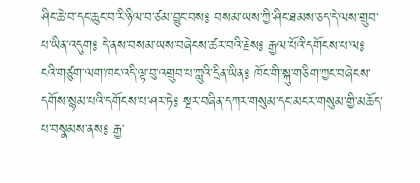ཤིང་ཆེ་བ་དང་ཆུང་བ་རི་ཉིལ་བ་ཙམ་བྱུང་བས༔ བསམ་ཡས་ཀྱི་ཤིང་ཐམས་ཅད་དེ་ལས་གྲུབ་པ་ཡིན་འདུག༔ དེ་ནས་བསམ་ཡས་བཞེངས་ཚར་བའི་རྗེས༔ རྒྱལ་པོའི་དགོངས་པ་ལ༔ ངའི་གཙུག་ལག་ཁང་འདི་ལྟ་བུ་འགྲུབ་པ་ཀླུའི་དྲིན་ཡིན༔ ཁོང་གི་སྐུ་གཅིག་ཀྱང་བཞེངས་དགོས་སྙམ་པའི་དགོངས་པ་ཤར་ཏེ༔ སྔར་བཞིན་དཀར་གསུམ་དང་མངར་གསུམ་གྱི་མཆོད་པ་བསྣམས་ནས༔ རྒྱ་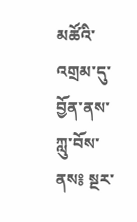མཚོའི་འགྲམ་དུ་བྱོན་ནས་ཀླུ་བོས་ནས༔ སྔར་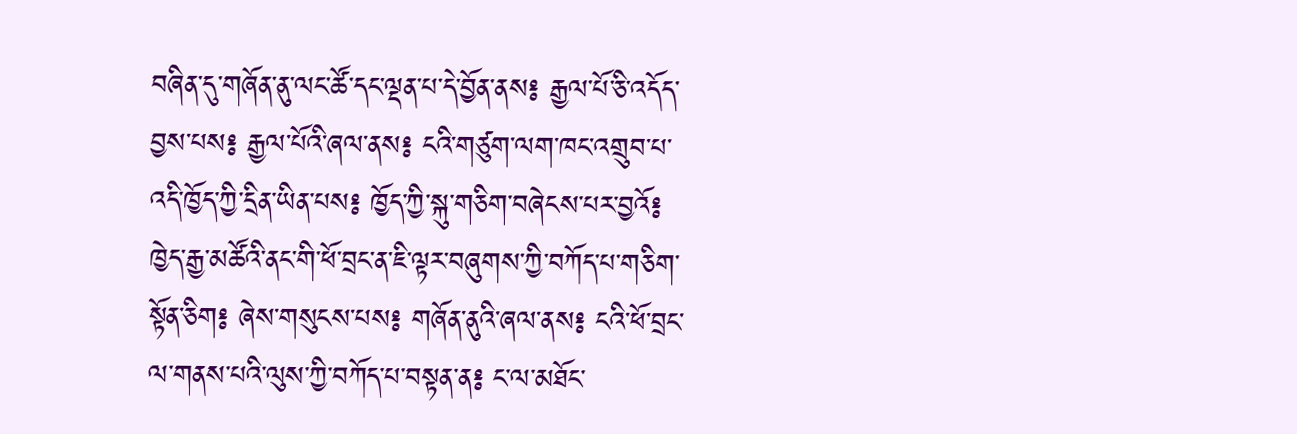བཞིན་དུ་གཞོན་ནུ་ལང་ཚོ་དང་ལྡན་པ་དེ་བྱོན་ནས༔ རྒྱལ་པོ་ཅི་འདོད་བྱས་པས༔ རྒྱལ་པོའི་ཞལ་ནས༔ ངའི་གཙུག་ལག་ཁང་འགྲུབ་པ་འདི་ཁྱོད་ཀྱི་དྲིན་ཡིན་པས༔ ཁྱོད་ཀྱི་སྐུ་གཅིག་བཞེངས་པར་བྱའོ༔ ཁྱེད་རྒྱ་མཚོའི་ནང་གི་ཕོ་བྲང་ན་ཇི་ལྟར་བཞུགས་ཀྱི་བཀོད་པ་གཅིག་སྟོན་ཅིག༔ ཞེས་གསུངས་པས༔ གཞོན་ནུའི་ཞལ་ནས༔ ངའི་ཕོ་བྲང་ལ་གནས་པའི་ལུས་ཀྱི་བཀོད་པ་བསྟན་ན༔ ང་ལ་མཐོང་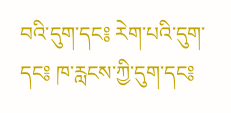བའི་དུག་དང༔ རེག་པའི་དུག་དང༔ ཁ་རླངས་ཀྱི་དུག་དང༔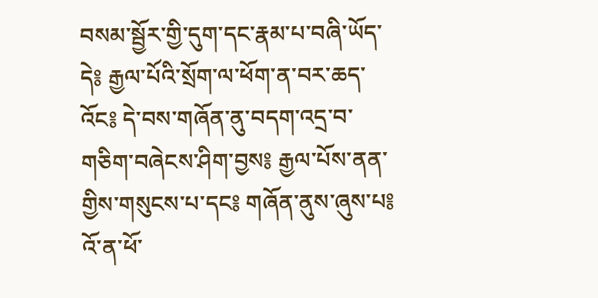བསམ་སྦྱོར་གྱི་དུག་དང་རྣམ་པ་བཞི་ཡོད་དེ༔ རྒྱལ་པོའི་སྲོག་ལ་ཕོག་ན་བར་ཆད་འོང༔ དེ་བས་གཞོན་ནུ་བདག་འདྲ་བ་གཅིག་བཞེངས་ཤིག་བྱས༔ རྒྱལ་པོས་ནན་གྱིས་གསུངས་པ་དང༔ གཞོན་ནུས་ཞུས་པ༔ འོ་ན་ཕོ་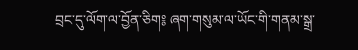བྲང་དུ་ལོག་ལ་བྱོན་ཅིག༔ ཞག་གསུམ་ལ་ཡོང་གི་གནམ་སྒྲ་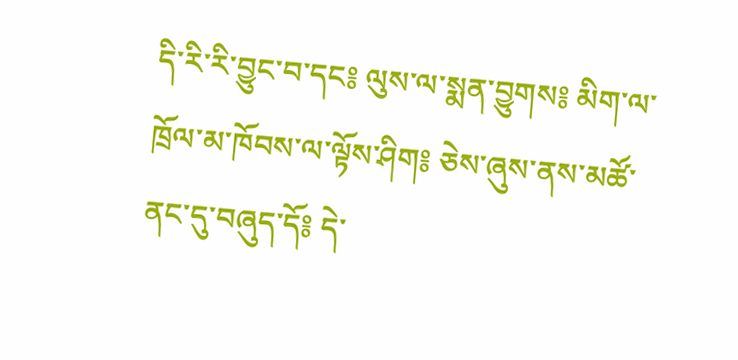དི་རི་རི་བྱུང་བ་དང༔ ལུས་ལ་སྨན་བྱུགས༔ མིག་ལ་ཁྲོལ་མ་ཁོབས་ལ་ལྟོས་ཤིག༔ ཅེས་ཞུས་ནས་མཚོ་ནང་དུ་བཞུད་དོ༔ དེ་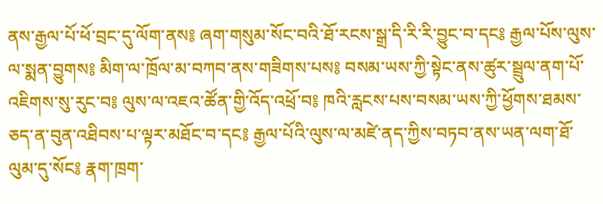ནས་རྒྱལ་པོ་ཕོ་བྲང་དུ་ལོག་ནས༔ ཞག་གསུམ་སོང་བའི་ཐོ་རངས་སྒྲ་དི་རི་རི་བྱུང་བ་དང༔ རྒྱལ་པོས་ལུས་ལ་སྨན་བྱུགས༔ མིག་ལ་ཁྲོལ་མ་བཀབ་ནས་གཟིགས་པས༔ བསམ་ཡས་ཀྱི་སྟེང་ནས་ཚུར་སྦྲུལ་ནག་པོ་འཇིགས་སུ་རུང་བ༔ ལུས་ལ་འཇའ་ཚོན་གྱི་འོད་འཕྲོ་བ༔ ཁའི་རླངས་པས་བསམ་ཡས་ཀྱི་ཕྱོགས་ཐམས་ཅད་ན་བུན་འཐིབས་པ་ལྟར་མཐོང་བ་དང༔ རྒྱལ་པོའི་ལུས་ལ་མཛེ་ནད་ཀྱིས་བཏབ་ནས་ཡན་ལག་ཐོ་ལུམ་དུ་སོང༔ རྣག་ཁྲག་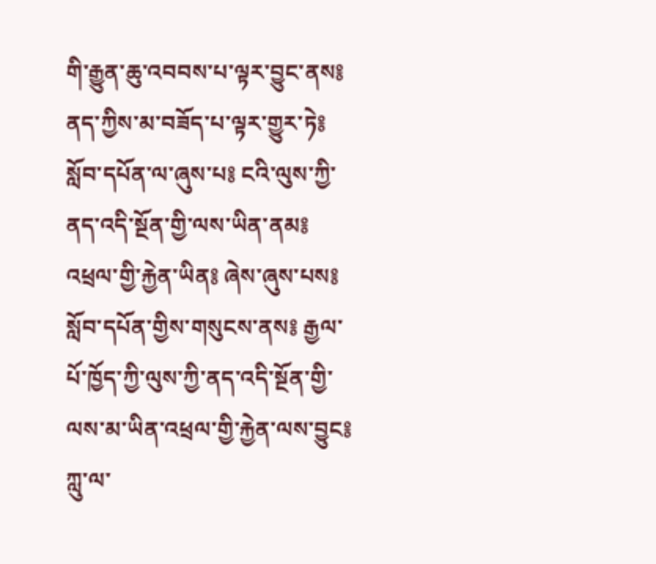གི་རྒྱུན་ཆུ་འབབས་པ་ལྟར་བྱུང་ནས༔ ནད་ཀྱིས་མ་བཟོད་པ་ལྟར་གྱུར་ཏེ༔ སློབ་དཔོན་ལ་ཞུས་པ༔ ངའི་ལུས་ཀྱི་ནད་འདི་སྔོན་གྱི་ལས་ཡིན་ནམ༔ འཕྲལ་གྱི་རྐྱེན་ཡིན༔ ཞེས་ཞུས་པས༔ སློབ་དཔོན་གྱིས་གསུངས་ནས༔ རྒྱལ་པོ་ཁྱོད་ཀྱི་ལུས་ཀྱི་ནད་འདི་སྔོན་གྱི་ལས་མ་ཡིན་འཕྲལ་གྱི་རྐྱེན་ལས་བྱུང༔ ཀླུ་ལ་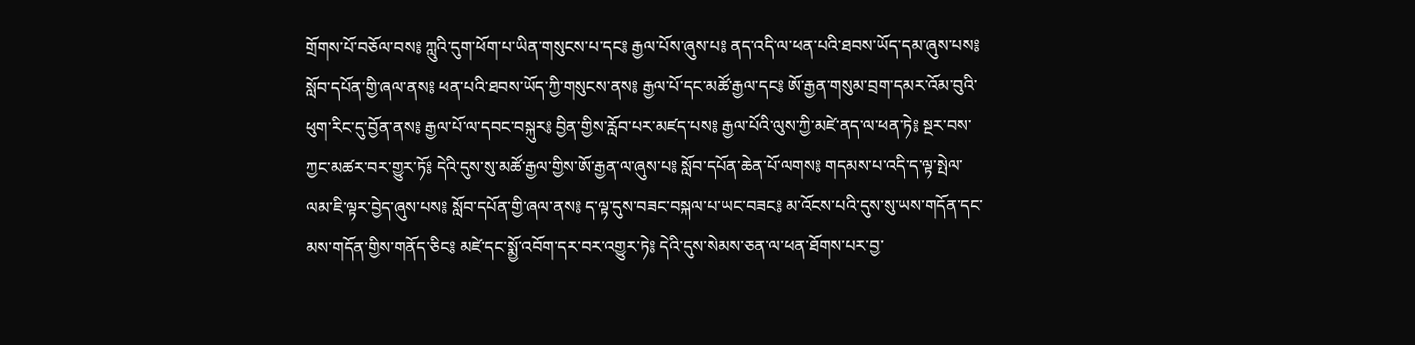གྲོགས་པོ་བཅོལ་བས༔ ཀླུའི་དུག་ཕོག་པ་ཡིན་གསུངས་པ་དང༔ རྒྱལ་པོས་ཞུས་པ༔ ནད་འདི་ལ་ཕན་པའི་ཐབས་ཡོད་དམ་ཞུས་པས༔ སློབ་དཔོན་གྱི་ཞལ་ནས༔ ཕན་པའི་ཐབས་ཡོད་ཀྱི་གསུངས་ནས༔ རྒྱལ་པོ་དང་མཚོ་རྒྱལ་དང༔ ཨོ་རྒྱན་གསུམ་བྲག་དམར་འོམ་བུའི་ཕུག་རིང་དུ་བྱོན་ནས༔ རྒྱལ་པོ་ལ་དབང་བསྐུར༔ བྱིན་གྱིས་རློབ་པར་མཛད་པས༔ རྒྱལ་པོའི་ལུས་ཀྱི་མཛེ་ནད་ལ་ཕན་ཏེ༔ སྔར་བས་ཀྱང་མཚར་བར་གྱུར་ཏོ༔ དེའི་དུས་སུ་མཚོ་རྒྱལ་གྱིས་ཨོ་རྒྱན་ལ་ཞུས་པ༔ སློབ་དཔོན་ཆེན་པོ་ལགས༔ གདམས་པ་འདི་ད་ལྟ་སྤེལ་ལམ་ཇི་ལྟར་བྱེད་ཞུས་པས༔ སློབ་དཔོན་གྱི་ཞལ་ནས༔ ད་ལྟ་དུས་བཟང་བསྐལ་པ་ཡང་བཟང༔ མ་འོངས་པའི་དུས་སུ་ཡས་གདོན་དང་མས་གདོན་གྱིས་གནོད་ཅིང༔ མཛེ་དང་སྨྱོ་འབོག་དར་བར་འགྱུར་ཏེ༔ དེའི་དུས་སེམས་ཅན་ལ་ཕན་ཐོགས་པར་བྱ་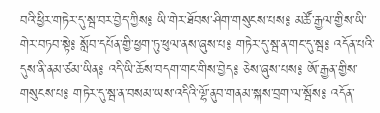བའི་ཕྱིར་གཏེར་དུ་སྦ་བར་བྱེད་ཀྱིས༔ ཡི་གེར་ཐོབས་ཤིག་གསུངས་པས༔ མཚོ་རྒྱལ་གྱིས་ཡི་གེར་བཏབ་སྟེ༔ སློབ་དཔོན་གྱི་ཕྱག་ཏུ་ཕུལ་ནས་ཞུས་པ༔ གཏེར་དུ་སྦ་ན་གང་དུ་སྦ༔ འདོན་པའི་དུས་ནི་ནམ་ཙམ་ཡིན༔ འདི་ཡི་ཆོས་བདག་གང་གིས་བྱེད༔ ཅེས་ཞུས་པས༔ ཨོ་རྒྱན་གྱིས་གསུངས་པ༔ གཏེར་དུ་སྦ་ན་བསམ་ཡས་འདིའི་ལྷོ་ནུབ་གནམ་སྐས་བྲག་ལ་སྦོས༔ འདོན་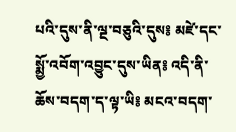པའི་དུས་ནི་ལྔ་བཅུའི་དུས༔ མཛེ་དང་སྨྱོ་འབོག་འབྱུང་དུས་ཡིན༔ འདི་ནི་ཆོས་བདག་ད་ལྟ་ཡི༔ མངའ་བདག་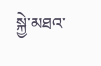སྐྱེ་མཐའ་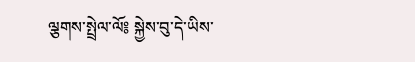ལྕགས་སྤྲེལ་ལོ༔ སྐྱེས་བུ་དེ་ཡིས་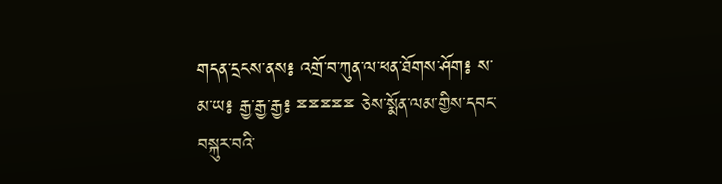གདན་དྲངས་ནས༔ འགྲོ་བ་ཀུན་ལ་ཕན་ཐོགས་ཤོག༔ ས་མ་ཡ༔ རྒྱ་རྒྱ་རྒྱ༔ ྈྈྈྈྈ ཅེས་སྨོན་ལམ་གྱིས་དབང་བསྐུར་བའི་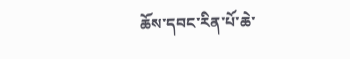ཆོས་དབང་རིན་པོ་ཆེ་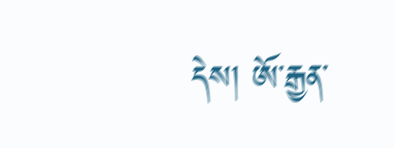དེས། ཨོ་རྒྱན་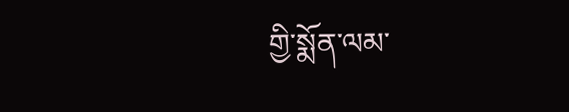གྱི་སྨོན་ལམ་